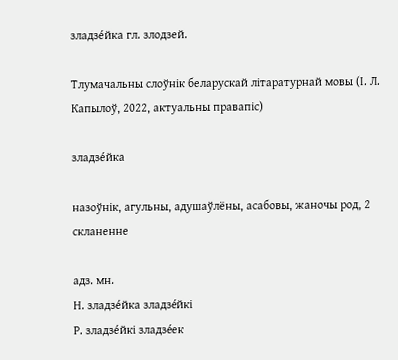зладзе́йка гл. злодзей.

Тлумачальны слоўнік беларускай літаратурнай мовы (І. Л. Капылоў, 2022, актуальны правапіс)

зладзе́йка

назоўнік, агульны, адушаўлёны, асабовы, жаночы род, 2 скланенне

адз. мн.
Н. зладзе́йка зладзе́йкі
Р. зладзе́йкі зладзе́ек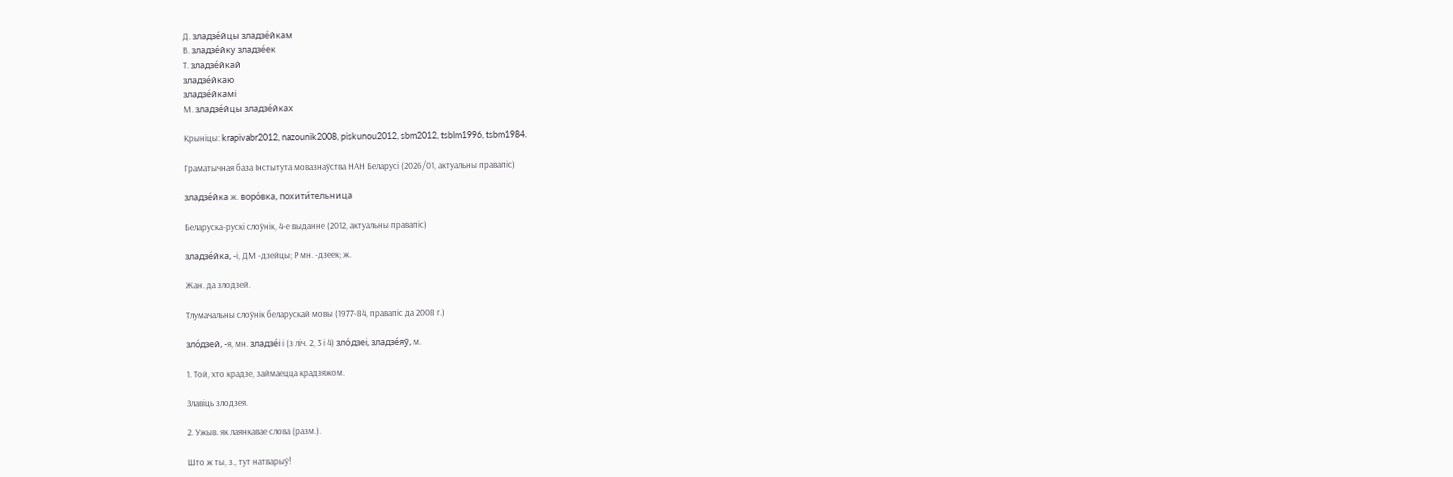Д. зладзе́йцы зладзе́йкам
В. зладзе́йку зладзе́ек
Т. зладзе́йкай
зладзе́йкаю
зладзе́йкамі
М. зладзе́йцы зладзе́йках

Крыніцы: krapivabr2012, nazounik2008, piskunou2012, sbm2012, tsblm1996, tsbm1984.

Граматычная база Інстытута мовазнаўства НАН Беларусі (2026/01, актуальны правапіс)

зладзе́йка ж. воро́вка, похити́тельница

Беларуска-рускі слоўнік, 4-е выданне (2012, актуальны правапіс)

зладзе́йка, ‑і, ДМ ‑дзейцы; Р мн. ‑дзеек; ж.

Жан. да злодзей.

Тлумачальны слоўнік беларускай мовы (1977-84, правапіс да 2008 г.)

зло́дзей, -я, мн. зладзе́і і (з ліч. 2, 3 і 4) зло́дзеі, зладзе́яў, м.

1. Той, хто крадзе, займаецца крадзяжом.

Злавіць злодзея.

2. Ужыв. як лаянкавае слова (разм.).

Што ж ты, з., тут натварыў!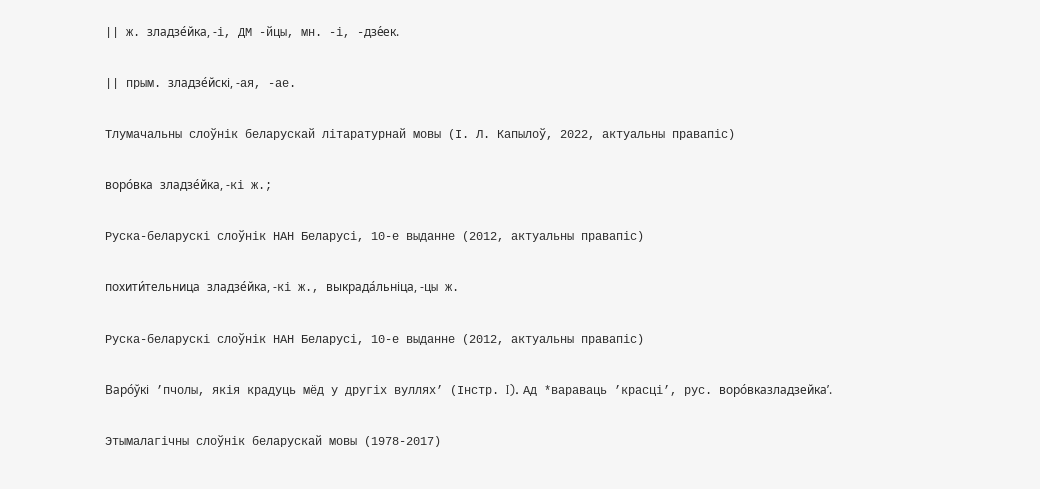|| ж. зладзе́йка, -і, ДМ -йцы, мн. -і, -дзе́ек.

|| прым. зладзе́йскі, -ая, -ае.

Тлумачальны слоўнік беларускай літаратурнай мовы (І. Л. Капылоў, 2022, актуальны правапіс)

воро́вка зладзе́йка, -кі ж.;

Руска-беларускі слоўнік НАН Беларусі, 10-е выданне (2012, актуальны правапіс)

похити́тельница зладзе́йка, -кі ж., выкрада́льніца, -цы ж.

Руска-беларускі слоўнік НАН Беларусі, 10-е выданне (2012, актуальны правапіс)

Варо́ўкі ’пчолы, якія крадуць мёд у другіх вуллях’ (Інстр. I). Ад *вараваць ’красці’, рус. воро́вказладзейка’.

Этымалагічны слоўнік беларускай мовы (1978-2017)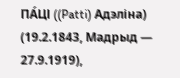ПА́ЦІ ((Patti) Адэліна) (19.2.1843, Мадрыд — 27.9.1919),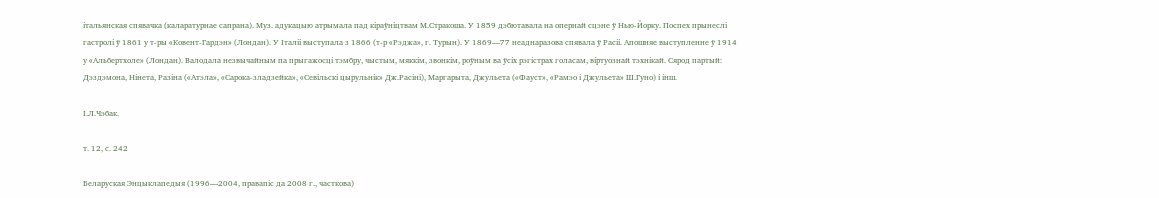італьянская спявачка (каларатурнае сапрана). Муз. адукацыю атрымала пад кіраўніцтвам М.Стракоша. У 1859 дэбютавала на опернай сцэне ў Нью-Йорку. Поспех прынеслі гастролі ў 1861 у т-ры «Ковент-Гардэн» (Лондан). У Італіі выступала з 1866 (т-р «Рэджа», г. Турын). У 1869—77 неаднаразова спявала ў Расіі. Апошняе выступленне ў 1914 у «Альбертхоле» (Лондан). Валодала незвычайным па прыгажосці тэмбру, чыстым, мяккім, звонкім, роўным ва ўсіх рэгістрах голасам, віртуознай тэхнікай. Сярод партый: Дэздэмона, Нінета, Разіна («Атэла», «Сарока-зладзейка», «Севільскі цырульнік» Дж.Расіні), Маргарыта, Джульета («Фауст», «Рамэо і Джульета» Ш.Гуно) і інш.

І.Л.Чэбак.

т. 12, с. 242

Беларуская Энцыклапедыя (1996—2004, правапіс да 2008 г., часткова)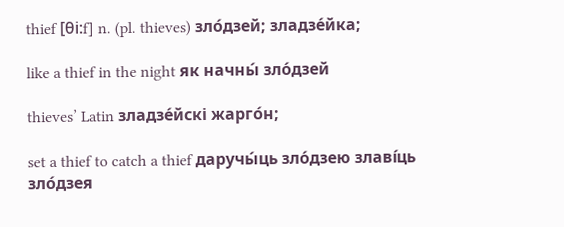thief [θi:f] n. (pl. thieves) зло́дзей; зладзе́йка;

like a thief in the night як начны́ зло́дзей

thieves’ Latin зладзе́йскі жарго́н;

set a thief to catch a thief даручы́ць зло́дзею злаві́ць зло́дзея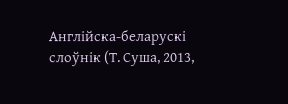Англійска-беларускі слоўнік (Т. Суша, 2013,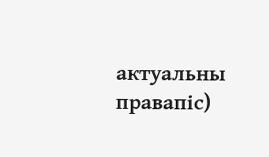актуальны правапіс)